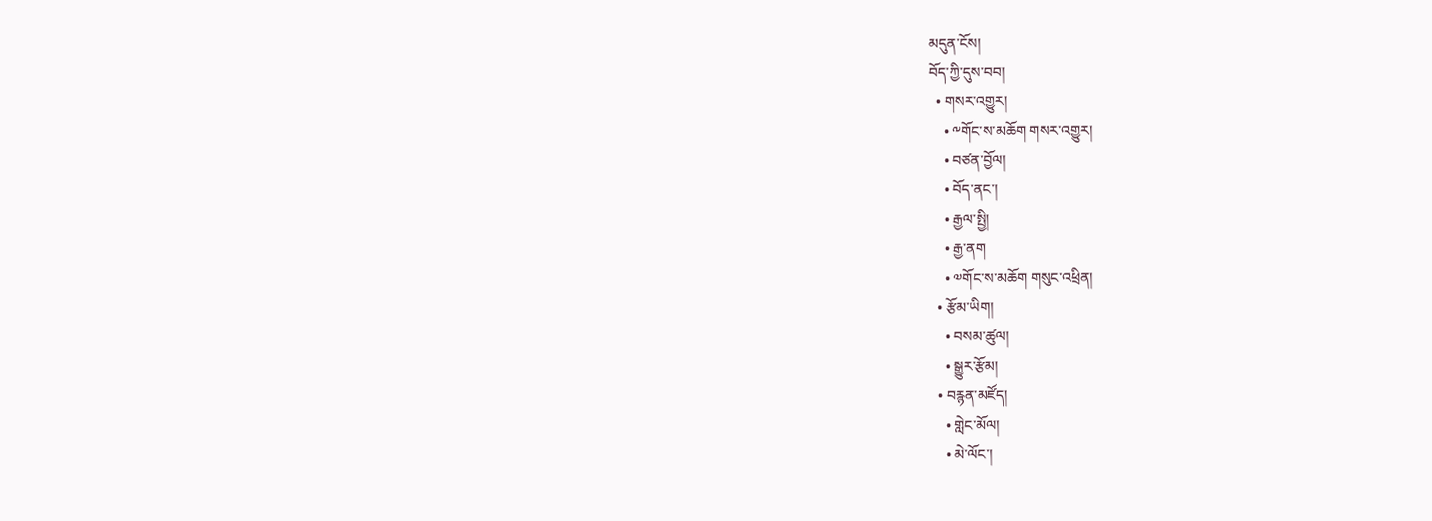མདུན་ངོས།
བོད་ཀྱི་དུས་བབ།
  • གསར་འགྱུར།
    • ༸གོང་ས་མཆོག གསར་འགྱུར།
    • བཙན་བྱོལ།
    • བོད་ནང་།
    • རྒྱལ་སྤྱི།
    • རྒྱ་ནག
    • ༧གོང་ས་མཆོག གསུང་འཕྲིན།
  • རྩོམ་ཡིག།
    • བསམ་ཚུལ།
    • སྒྱུར་རྩོམ།
  • བརྙན་མཛོད།
    • གླེང་མོལ།
    • མེ་ལོང་།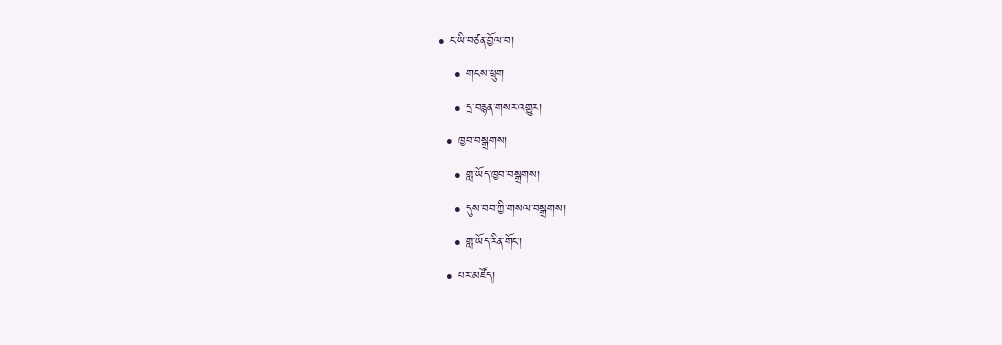• ང་ཡི་བཙན་བྱོལ་བ།
    • གངས་ཕྲུག
    • དྲ་བརྙན་གསར་འགྱུར།
  • ཁྱབ་བསྒྲགས།
    • གླ་ཡོད་ཁྱབ་བསྒྲགས།
    • དུས་བབ་ཀྱི་གསལ་བསྒྲགས།
    • གླ་ཡོད་རིན་གོང་།
  • པར་མཛོད།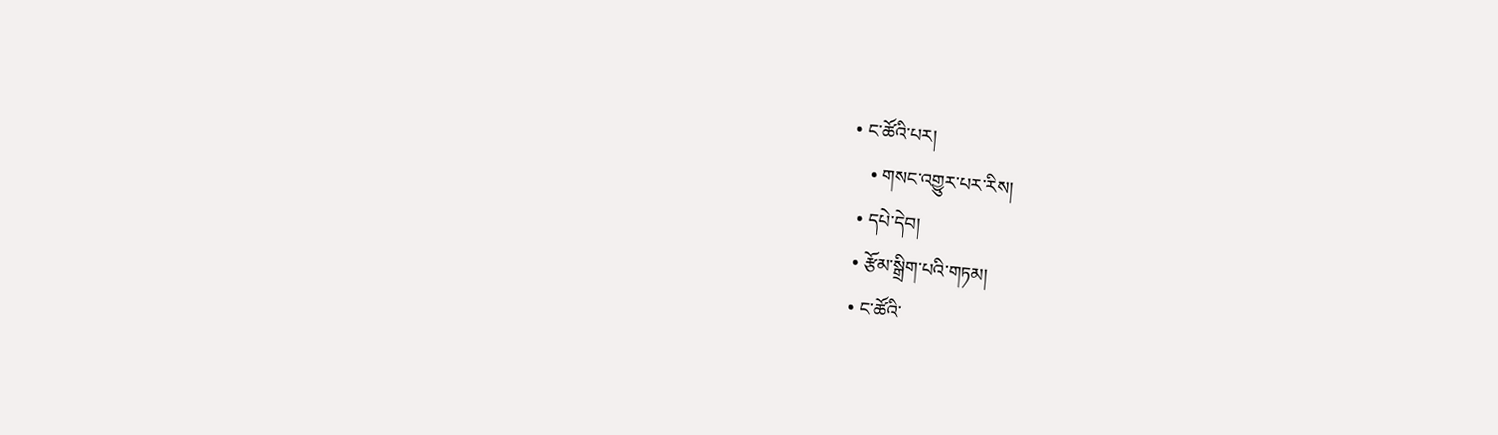• ང་ཚོའི་པར།
    • གསང་འགྱུར་པར་རིས།
  • དཔེ་དེབ།
  • རྩོམ་སྒྲིག་པའི་གཏམ།
  • ང་ཚོའི་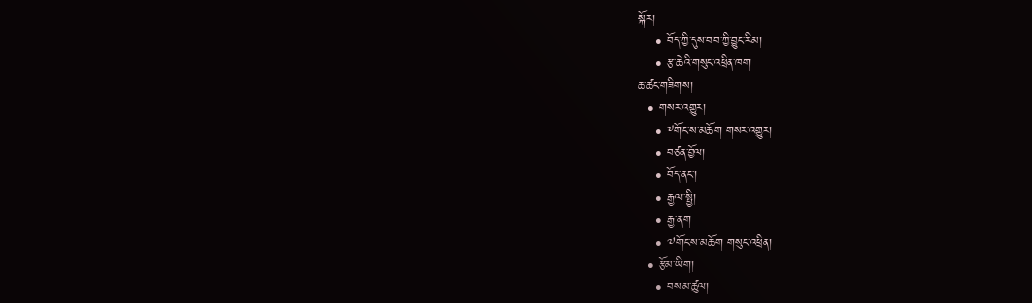སྐོར།
    • བོད་ཀྱི་དུས་བབ་ཀྱི་བྱུང་རིམ།
    • རྩ་ཆེའི་གསུང་འཕྲིན་ཁག
ཆ་ཚང་གཟིགས།
  • གསར་འགྱུར།
    • ༸གོང་ས་མཆོག གསར་འགྱུར།
    • བཙན་བྱོལ།
    • བོད་ནང་།
    • རྒྱལ་སྤྱི།
    • རྒྱ་ནག
    • ༧གོང་ས་མཆོག གསུང་འཕྲིན།
  • རྩོམ་ཡིག།
    • བསམ་ཚུལ།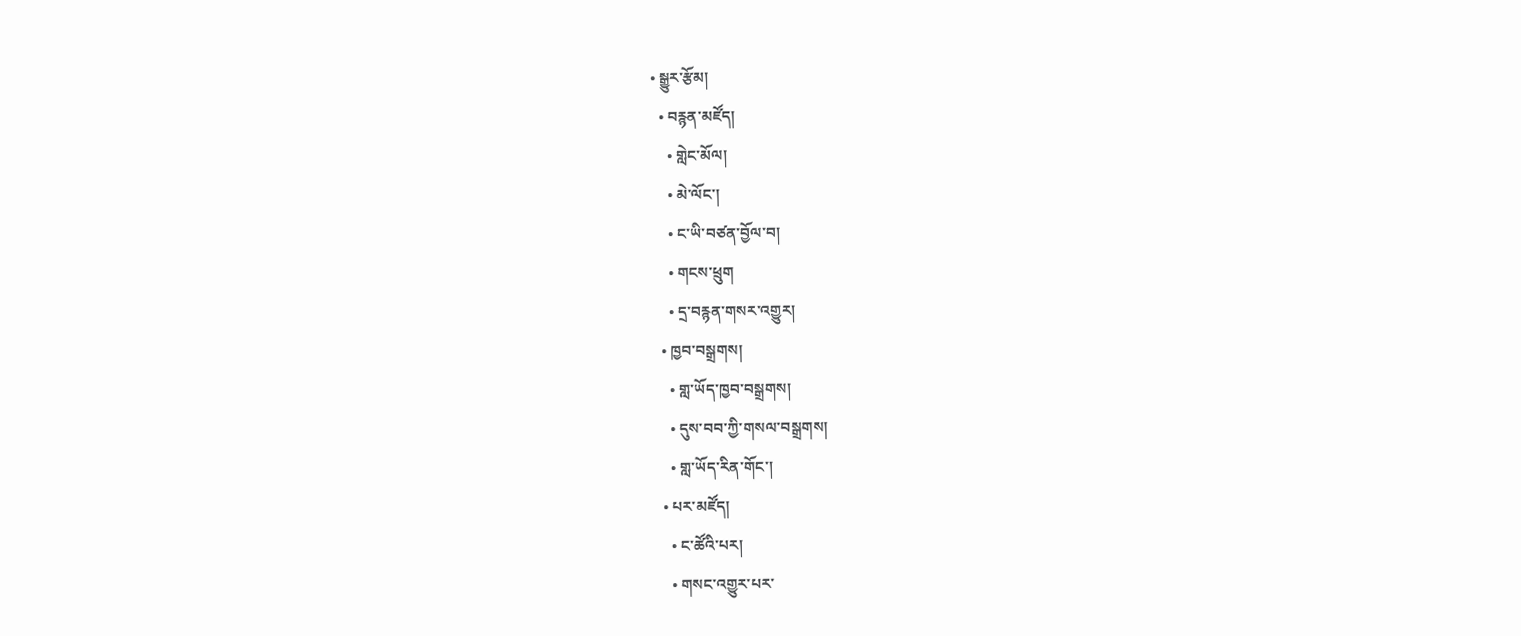• སྒྱུར་རྩོམ།
  • བརྙན་མཛོད།
    • གླེང་མོལ།
    • མེ་ལོང་།
    • ང་ཡི་བཙན་བྱོལ་བ།
    • གངས་ཕྲུག
    • དྲ་བརྙན་གསར་འགྱུར།
  • ཁྱབ་བསྒྲགས།
    • གླ་ཡོད་ཁྱབ་བསྒྲགས།
    • དུས་བབ་ཀྱི་གསལ་བསྒྲགས།
    • གླ་ཡོད་རིན་གོང་།
  • པར་མཛོད།
    • ང་ཚོའི་པར།
    • གསང་འགྱུར་པར་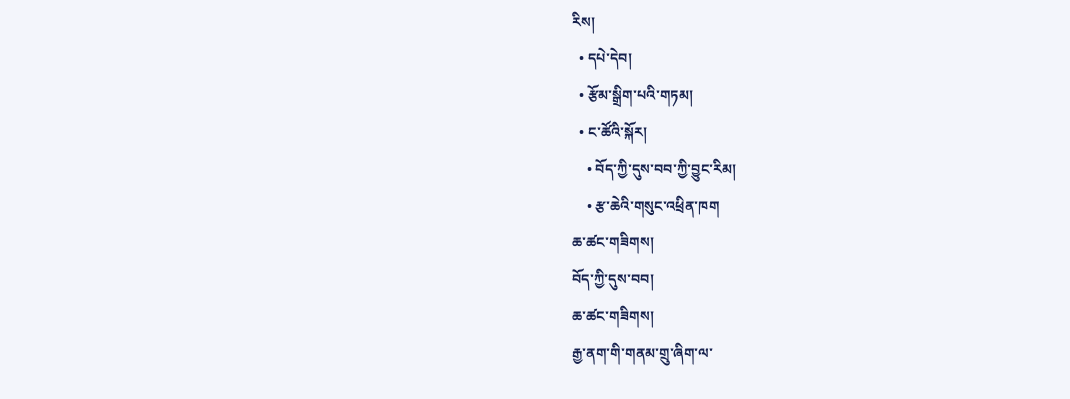རིས།
  • དཔེ་དེབ།
  • རྩོམ་སྒྲིག་པའི་གཏམ།
  • ང་ཚོའི་སྐོར།
    • བོད་ཀྱི་དུས་བབ་ཀྱི་བྱུང་རིམ།
    • རྩ་ཆེའི་གསུང་འཕྲིན་ཁག
ཆ་ཚང་གཟིགས།
བོད་ཀྱི་དུས་བབ།
ཆ་ཚང་གཟིགས།
རྒྱ་ནག་གི་གནམ་གྲུ་ཞིག་ལ་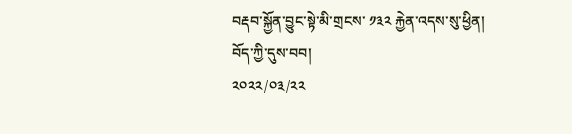བརྡབ་སྐྱོན་བྱུང་སྟེ་མི་གྲངས་ ༡༣༢ རྐྱེན་འདས་སུ་ཕྱིན།
བོད་ཀྱི་དུས་བབ།
༢༠༢༢/༠༣/༢༢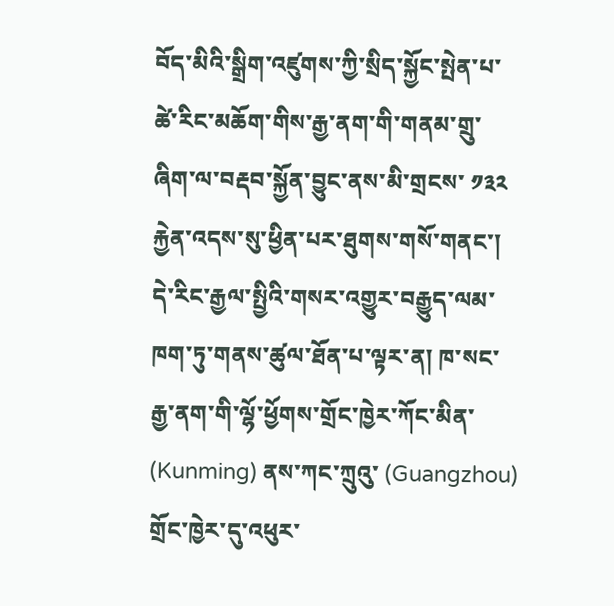བོད་མིའི་སྒྲིག་འཛུགས་ཀྱི་སྲིད་སྐྱོང་སྤེན་པ་ཚེ་རིང་མཆོག་གིས་རྒྱ་ནག་གི་གནམ་གྲུ་ཞིག་ལ་བརྡབ་སྐྱོན་བྱུང་ནས་མི་གྲངས་ ༡༣༢ རྐྱེན་འདས་སུ་ཕྱིན་པར་ཐུགས་གསོ་གནང་།
དེ་རིང་རྒྱལ་སྤྱིའི་གསར་འགྱུར་བརྒྱུད་ལམ་ཁག་ཏུ་གནས་ཚུལ་ཐོན་པ་ལྟར་ན། ཁ་སང་རྒྱ་ནག་གི་ལྷོ་ཕྱོགས་གྲོང་ཁྱེར་ཀོང་མིན་ (Kunming) ནས་ཀང་ཀྲུའུ་ (Guangzhou) གྲོང་ཁྱེར་དུ་འཕུར་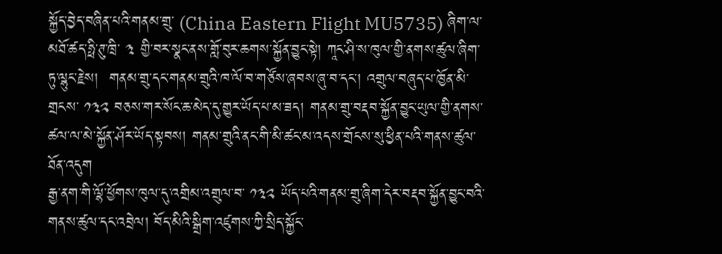སྐྱོད་བྱེད་བཞིན་པའི་གནམ་གྲུ་ (China Eastern Flight MU5735) ཞིག་ལ་མཐོ་ཚད་ཧྥི་ཊུ་ཁྲི་ ༣ གྱི་བར་སྣང་ནས་གློ་བུར་ཆགས་སྐྱོན་བྱུང་སྟེ། ཀཱང་ཤི་ས་ཁུལ་གྱི་ནགས་ཚུལ་ཞིག་ཏུ་ལྷུང་རྗེས།  གནམ་གྲུ་དང་གནམ་གྲུའི་ཁ་ལོ་བ་གཙོས་ཞབས་ཞུ་བ་དང་། འགྲུལ་བཞུད་པ་ཁྱོན་མི་གྲངས་ ༡༣༢ བཅས་གར་སོང་ཆ་མེད་དུ་གྱུར་ཡོད་པ་མ་ཟད། གནམ་གྲུ་བརྡབ་སྐྱོན་བྱུང་ཡུལ་གྱི་ནགས་ཚལ་ལ་མེ་སྐྱོན་ཤོར་ཡོད་སྟབས། གནམ་གྲུའི་ནང་གི་མི་ཚང་མ་འདས་གྲོངས་སུ་ཕྱིན་པའི་གནས་ཚུལ་ཐོན་འདུག
རྒྱ་ནག་གི་ལྷོ་ཕྱོགས་ཁུལ་དུ་འགྲིམ་འགྲུལ་བ་ ༡༣༢ ཡོད་པའི་གནམ་གྲུ་ཞིག་དེར་བརྡབ་སྐྱོན་བྱུང་བའི་གནས་ཚུལ་དང་འབྲེལ། བོད་མིའི་སྒྲིག་འཛུགས་ཀྱི་སྲིད་སྐྱོང་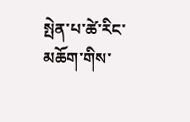སྤེན་པ་ཚེ་རིང་མཆོག་གིས་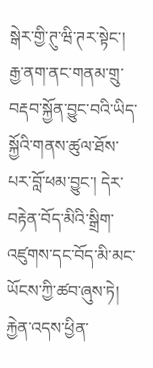སྒེར་གྱི་ཊུ་ཝི་ཊར་སྟེང་། རྒྱ་ནག་ནང་གནམ་གྲུ་བརྡབ་སྐྱོན་བྱུང་བའི་ཡིད་སྐྱོའི་གནས་ཚུལ་ཐོས་པར་བློ་ཕམ་བྱུང་། དེར་བརྟེན་བོད་མིའི་སྒྲིག་འཛུགས་དང་བོད་མི་མང་ཡོངས་ཀྱི་ཚབ་ཞུས་ཏེ། རྐྱེན་འདས་ཕྱིན་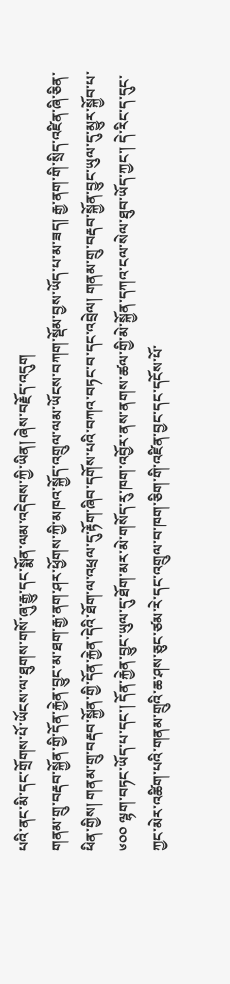པའི་ནང་མི་དང་གྲོགས་པོ་ཡོངས་ལ་ཐུགས་གསོ་ཞུ་རྒྱུ་དང་སྨོན་ལམ་འདེབས་ཀྱི་ཡིན། ཞེས་བརྗོད་འདུག
གནམ་གྲུ་བརྡབ་སྐྱོན་གྱི་དོན་རྐྱེན་བྱུང་མ་ཐག་རྒྱ་ནག་ཤར་ཕྱོགས་ཀྱི་མཁའ་སྐྱོད་འགྲུལ་ལམ་ཡོངས་བཀག་སྡོམ་བྱས་ཡོད་པ་མ་ཟད། རྒྱ་ནག་གི་སྲིད་འཛིན་ཞི་ཅིན་ཕིན་གྱིས། གནམ་གྲུ་བརྡབ་སྐྱོན་གྱི་དོན་རྐྱེན་དེའི་ཐོག་ལ་འཕྲལ་དུ་རྟོག་ཞིབ་དགོས་པའི་བཀའ་བཏང་བ་དང་འབྲེལ། གནམ་གྲུ་བརྡབ་སྐྱོན་བྱུང་ཡུལ་དུ་མྱུར་སྐྱོབ་པ་ ༦༠༠ ལྷག་བཏང་ཡོད་པ་དང་། དོན་རྐྱེན་བྱུང་ཡུལ་དུ་ཐོག་མར་མེ་གསོད་རུ་ཁག་འབྱོར་ནས་ནགས་ཚལ་གྱི་མེ་སྐྱོན་དཀའ་ངལ་སེལ་ཐུབ་ཡོད་ཀྱང་། དེ་རིང་ད་དུང་ཀྱང་མེར་འཚིག་པའི་གནམ་གྲུའི་ཆ་ཤས་ཅུང་ཙམ་རེ་དང་འགྲུལ་བ་ཁག་ཅིག་གི་འཛིན་བྱང་དང་དངོས་པོ་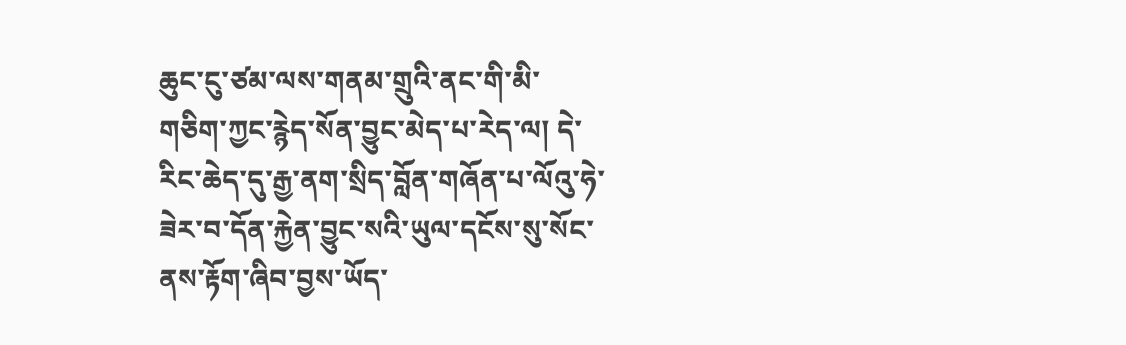ཆུང་ངུ་ཙམ་ལས་གནམ་གྲུའི་ནང་གི་མི་གཅིག་ཀྱང་རྙེད་སོན་བྱུང་མེད་པ་རེད་ལ། དེ་རིང་ཆེད་དུ་རྒྱ་ནག་སྲིད་བློན་གཞོན་པ་ལོའུ་ཧེ་ཟེར་བ་དོན་རྐྱེན་བྱུང་སའི་ཡུལ་དངོས་སུ་སོང་ནས་རྟོག་ཞིབ་བྱས་ཡོད་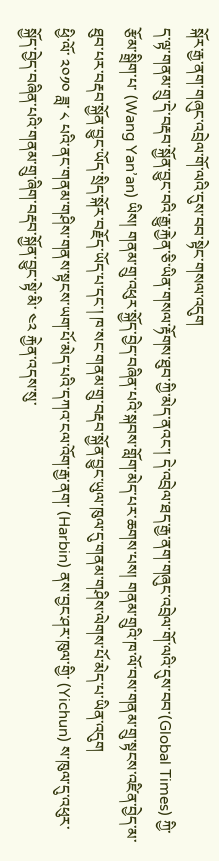སྐོར་རྒྱ་ནག་གཞུང་འབྲེལ་གོ་ལའི་དུས་བབ་སྟེང་གསལ་འདུག
ད་ལྟ་གནམ་གྲུ་དེ་བརྡབ་སྐྱོན་བྱུང་བའི་རྒྱུ་རྐྱེན་ཅི་ཡིན་གསལ་རྟོགས་ཐུབ་ཀྱི་མེད་ནའང་། དེ་འབྲེལ་ཐད་རྒྱ་ནག་གཞུང་འབྲེལ་གོ་ལའི་དུས་བབ་(Global Times) ཀྱི་རྩོམ་སྒྲིག་པ་ (Wang Yan’an) ཡིས། གནམ་གྲུ་འཕུར་སྐྱོད་བྱེད་བཞིན་པའི་སྐབས་གློག་མེད་པར་ཆགས་པས། གནམ་གྲུའི་ཁ་ལོ་བས་གནམ་གྲུ་སྟངས་འཛིན་བྱེད་མ་ཐུབ་པར་བརྡབ་སྐྱོན་བྱུང་ཡོད་སྲིད་སྐོར་བརྗོད་ཡོད་པ་དང་། ཁ་སང་གནམ་གྲུ་བརྡབ་སྐྱོན་བྱུང་ཡུལ་ཁུལ་དུ་གནམ་གཤིས་ལེགས་པོ་མེད་པ་ཡིན་འདུག
ཕྱི་ལོ་ ༢༠༡༠ ཟླ་ ༨ པའི་ནང་གནམ་གཤིས་གནས་སྟངས་ཡག་པོ་མེད་པའི་དཀའ་ངལ་འོག་རྒྱ་ནག་ (Harbin) ནས་བྱང་ཤར་ཁུལ་གྱི་ (Yichun) ས་ཁུལ་དུ་འཕུར་སྐྱོད་བྱེད་བཞིན་པའི་གནམ་གྲུ་ཞིག་བརྡབ་སྐྱོན་བྱུང་སྟེ་མི་ ༤༢ རྐྱེན་འདས་སུ་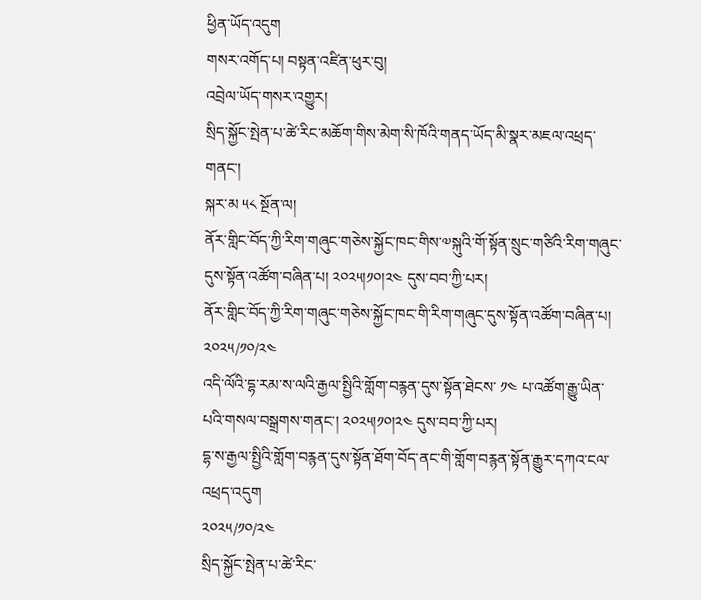ཕྱིན་ཡོད་འདུག
གསར་འགོད་པ། བསྟན་འཛིན་ཕུར་བུ།
འབྲེལ་ཡོད་གསར་འགྱུར།
སྲིད་སྐྱོང་སྤེན་པ་ཚེ་རིང་མཆོག་གིས་མེག་སི་ཁོའི་གནད་ཡོད་མི་སྣར་མཇལ་འཕྲད་གནང་།
སྐར་མ ༥༨ སྔོན་ལ།
ནོར་གླིང་བོད་ཀྱི་རིག་གཞུང་གཅེས་སྐྱོང་ཁང་གིས་༧སྐུའི་གོ་སྟོན་སྲུང་གཙིའི་རིག་གཞུང་དུས་སྟོན་འཚོག་བཞིན་པ། ༢༠༢༥།༡༠།༢༤ དུས་བབ་ཀྱི་པར།
ནོར་གླིང་བོད་ཀྱི་རིག་གཞུང་གཅེས་སྐྱོང་ཁང་གི་རིག་གཞུང་དུས་སྟོན་འཚོག་བཞིན་པ།
༢༠༢༥/༡༠/༢༤
འདི་ལོའི་དྷ་རམ་ས་ལའི་རྒྱལ་སྤྱིའི་གློག་བརྙན་དུས་སྟོན་ཐེངས་ ༡༤ པ་འཚོག་རྒྱུ་ཡིན་པའི་གསལ་བསྒྲགས་གནང་། ༢༠༢༥།༡༠།༢༤ དུས་བབ་ཀྱི་པར།
དྷ་ས་རྒྱལ་སྤྱིའི་གློག་བརྙན་དུས་སྟོན་ཐོག་བོད་ནང་གི་གློག་བརྙན་སྟོན་རྒྱུར་དཀའ་ངལ་འཕྲད་འདུག
༢༠༢༥/༡༠/༢༤
སྲིད་སྐྱོང་སྤེན་པ་ཚེ་རིང་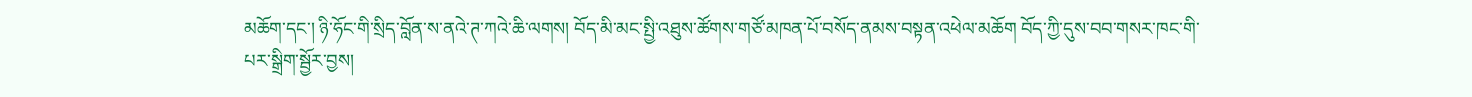མཆོག་དང་། ཉི་ཧོང་གི་སྲིད་བློན་ས་ནའེ་ཊ་ཀའེ་ཆི་ལགས། བོད་མི་མང་སྤྱི་འཐུས་ཚོགས་གཙོ་མཁན་པོ་བསོད་ནམས་བསྟན་འཕེལ་མཆོག བོད་ཀྱི་དུས་བབ་གསར་ཁང་གི་པར་སྒྲིག་སྦྱོར་བྱས།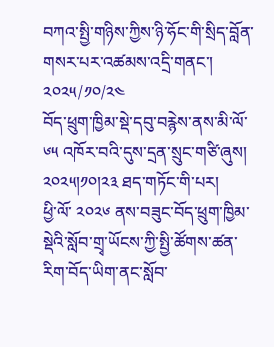བཀའ་སྤྱི་གཉིས་ཀྱིས་ཉི་ཧོང་གི་སྲིད་བློན་གསར་པར་འཚམས་འདྲི་གནང་།
༢༠༢༥/༡༠/༢༤
བོད་ཕྲུག་ཁྱིམ་སྡེ་དབུ་བརྙེས་ནས་མི་ལོ་ ༦༥ འཁོར་བའི་དུས་དྲན་སྲུང་གཙི་ཞུས། ༢༠༢༥།༡༠།༢༣ ཐད་གཏོང་གི་པར།
ཕྱི་ལོ་ ༢༠༢༦ ནས་བཟུང་བོད་ཕྲུག་ཁྱིམ་སྡེའི་སློབ་གྲྭ་ཡོངས་ཀྱི་སྤྱི་ཚོགས་ཚན་རིག་བོད་ཡིག་ནང་སློབ་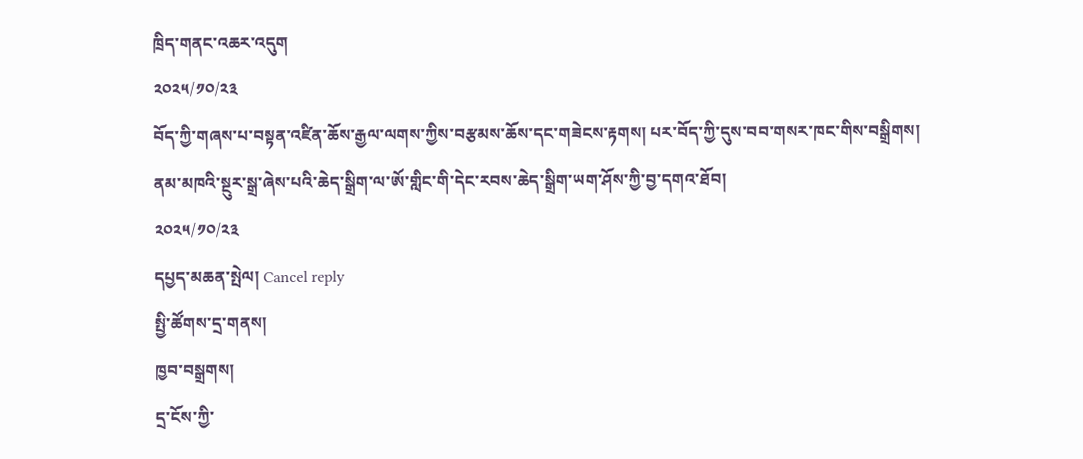ཁྲིད་གནང་འཆར་འདུག
༢༠༢༥/༡༠/༢༣
བོད་ཀྱི་གཞས་པ་བསྟན་འཛིན་ཆོས་རྒྱལ་ལགས་ཀྱིས་བརྩམས་ཆོས་དང་གཟེངས་རྟགས། པར་བོད་ཀྱི་དུས་བབ་གསར་ཁང་གིས་བསྒྲིགས།
ནམ་མཁའི་སྔུར་སྒྲ་ཞེས་པའི་ཆེད་སྒྲིག་ལ་ཨོ་གླིང་གི་དེང་རབས་ཆེད་སྒྲིག་ཡག་ཤོས་ཀྱི་བྱ་དགའ་ཐོབ།
༢༠༢༥/༡༠/༢༣
དཔྱད་མཆན་སྤེལ། Cancel reply
སྤྱི་ཚོགས་དྲ་གནས།
ཁྱབ་བསྒྲགས།
དྲ་ངོས་ཀྱི་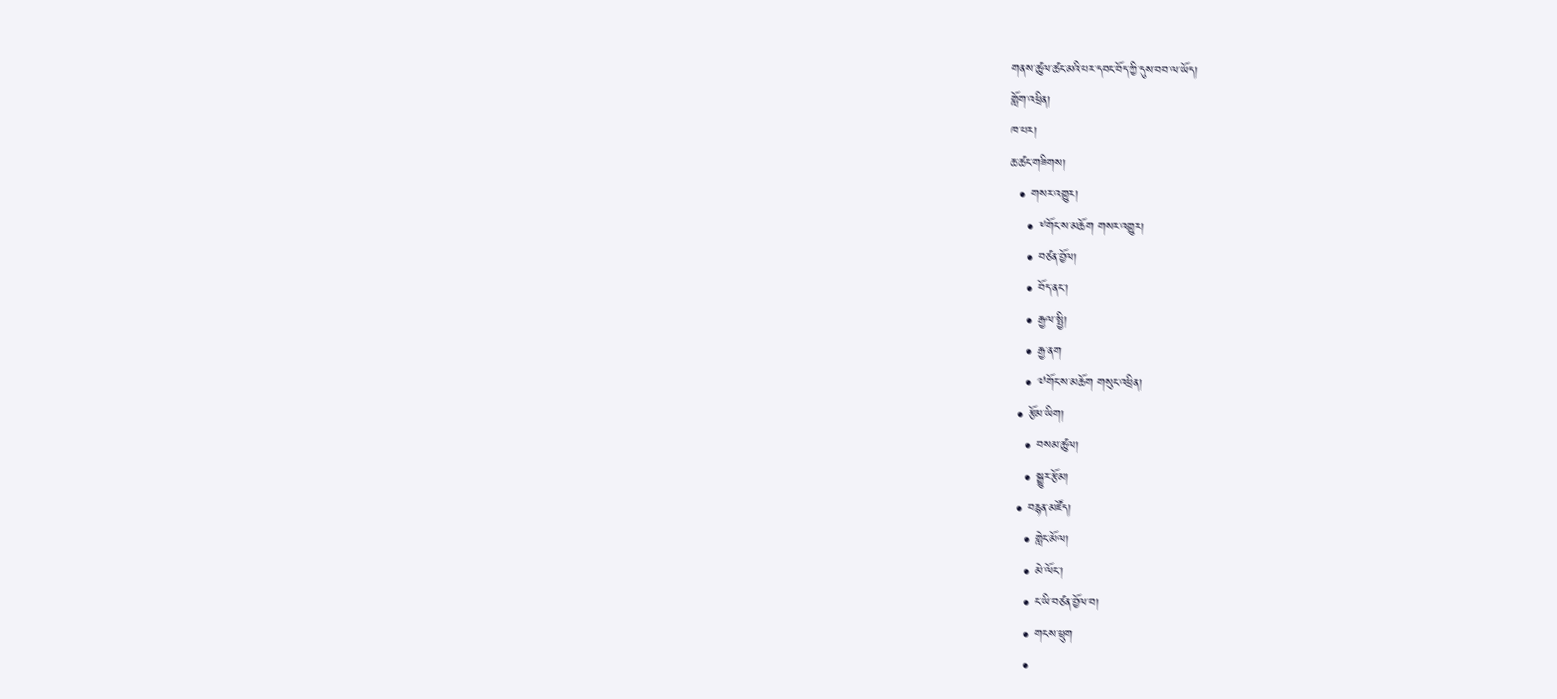གནས་ཚུལ་ཚང་མའི་པར་དབང་བོད་ཀྱི་དུས་བབ་ལ་ཡོད།
གློག་འཕྲིན།
ཁ་པར།
ཆ་ཚང་གཟིགས།
  • གསར་འགྱུར།
    • ༸གོང་ས་མཆོག གསར་འགྱུར།
    • བཙན་བྱོལ།
    • བོད་ནང་།
    • རྒྱལ་སྤྱི།
    • རྒྱ་ནག
    • ༧གོང་ས་མཆོག གསུང་འཕྲིན།
  • རྩོམ་ཡིག།
    • བསམ་ཚུལ།
    • སྒྱུར་རྩོམ།
  • བརྙན་མཛོད།
    • གླེང་མོལ།
    • མེ་ལོང་།
    • ང་ཡི་བཙན་བྱོལ་བ།
    • གངས་ཕྲུག
    •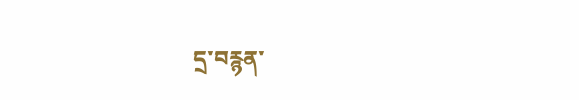དྲ་བརྙན་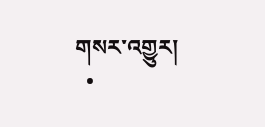གསར་འགྱུར།
  •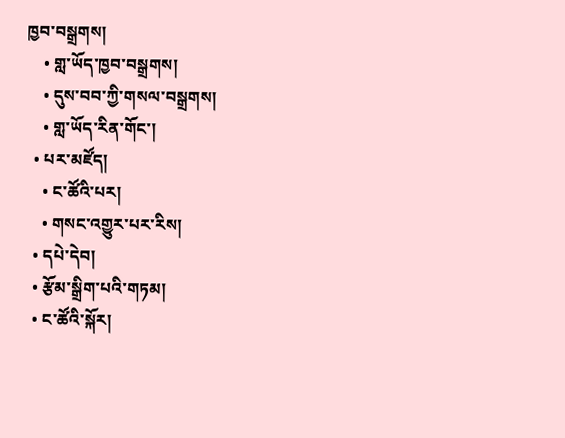ཁྱབ་བསྒྲགས།
    • གླ་ཡོད་ཁྱབ་བསྒྲགས།
    • དུས་བབ་ཀྱི་གསལ་བསྒྲགས།
    • གླ་ཡོད་རིན་གོང་།
  • པར་མཛོད།
    • ང་ཚོའི་པར།
    • གསང་འགྱུར་པར་རིས།
  • དཔེ་དེབ།
  • རྩོམ་སྒྲིག་པའི་གཏམ།
  • ང་ཚོའི་སྐོར།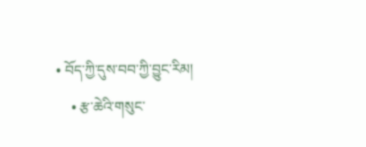• བོད་ཀྱི་དུས་བབ་ཀྱི་བྱུང་རིམ།
    • རྩ་ཆེའི་གསུང་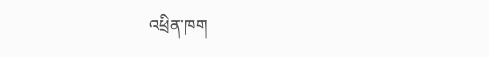འཕྲིན་ཁག